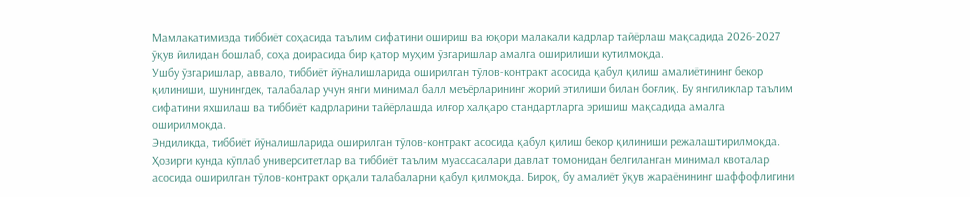Мамлакатимизда тиббиёт соҳасида таълим сифатини ошириш ва юқори малакали кадрлар тайёрлаш мақсадида 2026-2027 ўқув йилидан бошлаб, соҳа доирасида бир қатор муҳим ўзгаришлар амалга оширилиши кутилмоқда.
Ушбу ўзгаришлар, аввало, тиббиёт йўналишларида оширилган тўлов-контракт асосида қабул қилиш амалиётининг бекор қилиниши, шунингдек, талабалар учун янги минимал балл меъёрларининг жорий этилиши билан боғлиқ. Бу янгиликлар таълим сифатини яхшилаш ва тиббиёт кадрларини тайёрлашда илғор халқаро стандартларга эришиш мақсадида амалга оширилмоқда.
Эндиликда, тиббиёт йўналишларида оширилган тўлов-контракт асосида қабул қилиш бекор қилиниши режалаштирилмоқда. Ҳозирги кунда кўплаб университетлар ва тиббиёт таълим муассасалари давлат томонидан белгиланган минимал квоталар асосида оширилган тўлов-контракт орқали талабаларни қабул қилмоқда. Бироқ, бу амалиёт ўқув жараёнининг шаффофлигини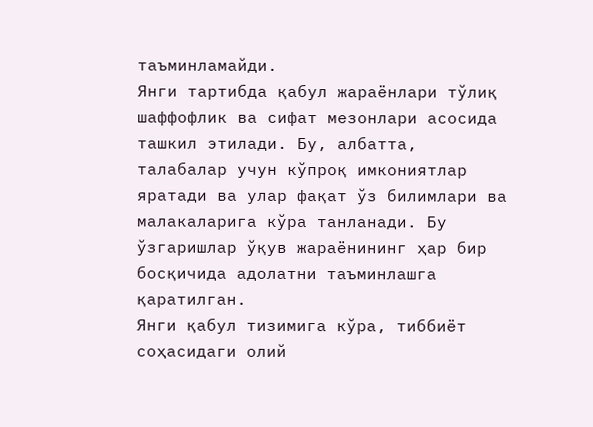таъминламайди.
Янги тартибда қабул жараёнлари тўлиқ шаффофлик ва сифат мезонлари асосида ташкил этилади. Бу, албатта, талабалар учун кўпроқ имкониятлар яратади ва улар фақат ўз билимлари ва малакаларига кўра танланади. Бу ўзгаришлар ўқув жараёнининг ҳар бир босқичида адолатни таъминлашга қаратилган.
Янги қабул тизимига кўра, тиббиёт соҳасидаги олий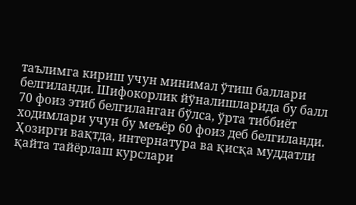таълимга кириш учун минимал ўтиш баллари белгиланди. Шифокорлик йўналишларида бу балл 70 фоиз этиб белгиланган бўлса, ўрта тиббиёт ходимлари учун бу меъёр 60 фоиз деб белгиланди.
Ҳозирги вақтда, интернатура ва қисқа муддатли қайта тайёрлаш курслари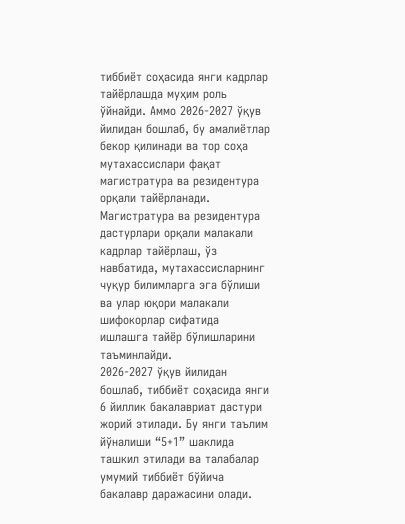тиббиёт соҳасида янги кадрлар тайёрлашда муҳим роль ўйнайди. Аммо 2026-2027 ўқув йилидан бошлаб, бу амалиётлар бекор қилинади ва тор соҳа мутахассислари фақат магистратура ва резидентура орқали тайёрланади. Магистратура ва резидентура дастурлари орқали малакали кадрлар тайёрлаш, ўз навбатида, мутахассисларнинг чуқур билимларга эга бўлиши ва улар юқори малакали шифокорлар сифатида ишлашга тайёр бўлишларини таъминлайди.
2026-2027 ўқув йилидан бошлаб, тиббиёт соҳасида янги 6 йиллик бакалавриат дастури жорий этилади. Бу янги таълим йўналиши “5+1” шаклида ташкил этилади ва талабалар умумий тиббиёт бўйича бакалавр даражасини олади.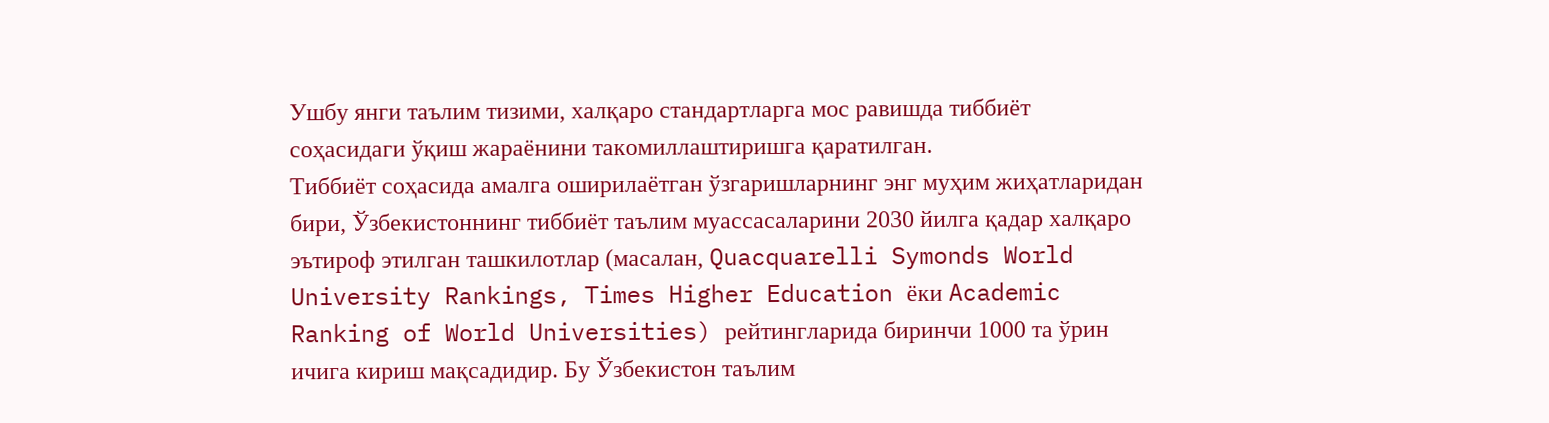Ушбу янги таълим тизими, халқаро стандартларга мос равишда тиббиёт соҳасидаги ўқиш жараёнини такомиллаштиришга қаратилган.
Тиббиёт соҳасида амалга оширилаётган ўзгаришларнинг энг муҳим жиҳатларидан бири, Ўзбекистоннинг тиббиёт таълим муассасаларини 2030 йилга қадар халқаро эътироф этилган ташкилотлар (масалан, Quacquarelli Symonds World University Rankings, Times Higher Education ёки Academic Ranking of World Universities) рейтингларида биринчи 1000 та ўрин ичига кириш мақсадидир. Бу Ўзбекистон таълим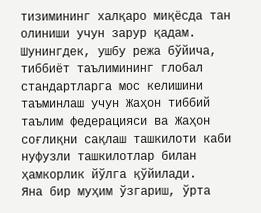тизимининг халқаро миқёсда тан олиниши учун зарур қадам. Шунингдек, ушбу режа бўйича, тиббиёт таълимининг глобал стандартларга мос келишини таъминлаш учун Жаҳон тиббий таълим федерацияси ва Жаҳон соғлиқни сақлаш ташкилоти каби нуфузли ташкилотлар билан ҳамкорлик йўлга қўйилади.
Яна бир муҳим ўзгариш, ўрта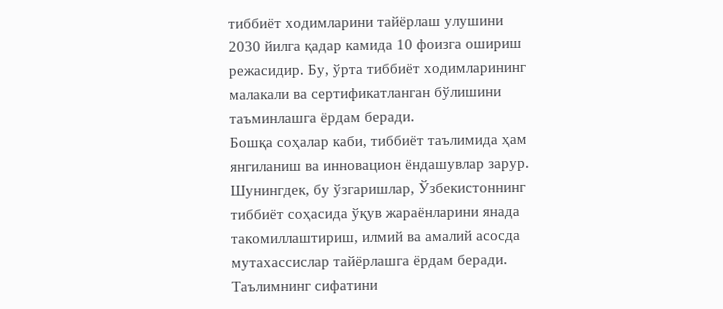тиббиёт ходимларини тайёрлаш улушини 2030 йилга қадар камида 10 фоизга ошириш режасидир. Бу, ўрта тиббиёт ходимларининг малакали ва сертификатланган бўлишини таъминлашга ёрдам беради.
Бошқа соҳалар каби, тиббиёт таълимида ҳам янгиланиш ва инновацион ёндашувлар зарур. Шунингдек, бу ўзгаришлар, Ўзбекистоннинг тиббиёт соҳасида ўқув жараёнларини янада такомиллаштириш, илмий ва амалий асосда мутахассислар тайёрлашга ёрдам беради. Таълимнинг сифатини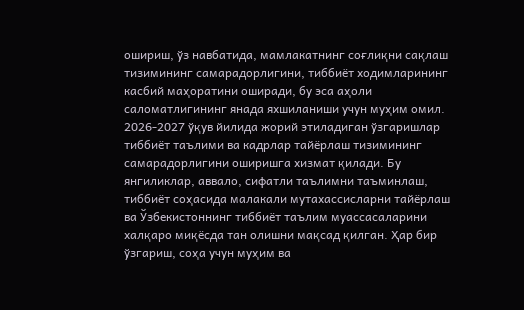ошириш, ўз навбатида, мамлакатнинг соғлиқни сақлаш тизимининг самарадорлигини, тиббиёт ходимларининг касбий маҳоратини оширади, бу эса аҳоли саломатлигининг янада яхшиланиши учун муҳим омил.
2026-2027 ўқув йилида жорий этиладиган ўзгаришлар тиббиёт таълими ва кадрлар тайёрлаш тизимининг самарадорлигини оширишга хизмат қилади. Бу янгиликлар, аввало, сифатли таълимни таъминлаш, тиббиёт соҳасида малакали мутахассисларни тайёрлаш ва Ўзбекистоннинг тиббиёт таълим муассасаларини халқаро миқёсда тан олишни мақсад қилган. Ҳар бир ўзгариш, соҳа учун муҳим ва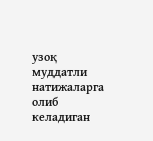узоқ муддатли натижаларга олиб келадиган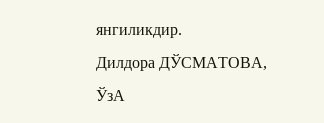янгиликдир.
Дилдора ДЎСМАТОВА,
ЎзА